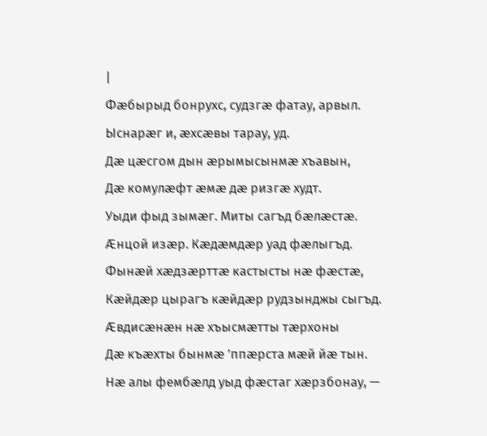|
Фæбырыд бонрухс, судзгæ фатау, арвыл.
Ыснарæг и, æхсæвы тарау, уд.
Дæ цæсгом дын æрымысынмæ хъавын,
Дæ комулæфт æмæ дæ ризгæ худт.
Уыди фыд зымæг. Миты сагъд бæлæстæ.
Æнцой изæр. Кæдæмдæр уад фæлыгъд.
Фынæй хæдзæрттæ кастысты нæ фæстæ,
Кæйдæр цырагъ кæйдæр рудзынджы сыгъд.
Æвдисæнæн нæ хъысмæтты тæрхоны
Дæ къæхты бынмæ ’ппæрста мæй йæ тын.
Нæ алы фембæлд уыд фæстаг хæрзбонау, —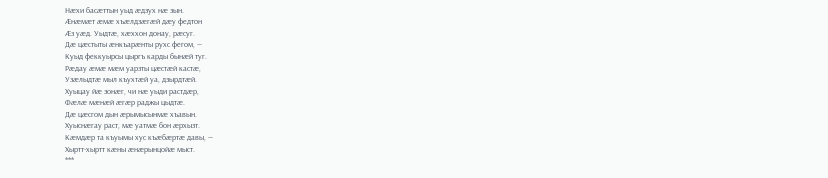Нæхи басæттын уыд æдзух нæ зын.
Æнæмæт æмæ хъæлдзæгæй дæу федтон
Æз уæд. Уыдтæ, хæххон донау, рæсуг.
Дæ цæстыты æнкъарæнты рухс фегом, —
Куыд феккуырсы цыргъ карды бынæй туг.
Рæдау æмæ мæм уарзты цæстæй кастæ,
Узæлыдтæ мыл къухтæй уа, дзырдтæй.
Хуыцау йæ зонæг, чи нæ уыди растдæр,
Фæлæ мæнæй æгæр раджы цыдтæ.
Дæ цæсгом дын æрымысынмæ хъавын.
Хуыснæгау раст, мæ уатмæ бон æрхызт.
Кæмдæр та къуымы хус къæбæртæ давы, —
Хыртт-хыртт кæны æнæрынцойæ мыст.
***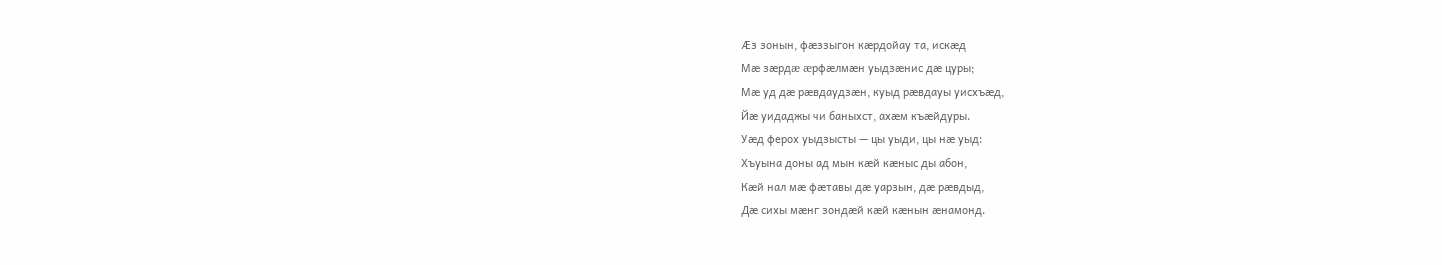Æз зонын, фæззыгон кæрдойау та, искæд
Мæ зæрдæ æрфæлмæн уыдзæнис дæ цуры;
Мæ уд дæ рæвдаудзæн, куыд рæвдауы уисхъæд,
Йæ уидаджы чи баныхст, ахæм къæйдуры.
Уæд ферох уыдзысты — цы уыди, цы нæ уыд:
Хъуына доны ад мын кæй кæныс ды абон,
Кæй нал мæ фæтавы дæ уарзын, дæ рæвдыд,
Дæ сихы мæнг зондæй кæй кæнын æнамонд.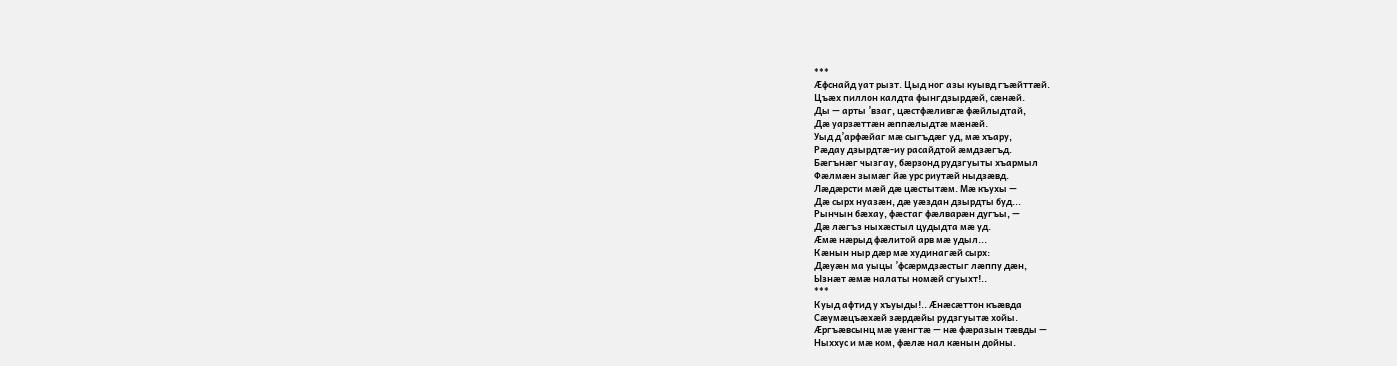***
Æфснайд уат рызт. Цыд ног азы куывд гъæйттæй.
Цъæх пиллон калдта фынгдзырдæй, сæнæй.
Ды — арты ’взаг, цæстфæливгæ фæйлыдтай,
Дæ уарзæттæн æппæлыдтæ мæнæй.
Уыд д’арфæйаг мæ сыгъдæг уд, мæ хъару,
Рæдау дзырдтæ-иу расайдтой æмдзæгъд.
Бæгънæг чызгау, бæрзонд рудзгуыты хъармыл
Фæлмæн зымæг йæ урс риутæй ныдзæвд.
Лæдæрсти мæй дæ цæстытæм. Мæ къухы —
Дæ сырх нуазæн, дæ уæздан дзырдты буд...
Рынчын бæхау, фæстаг фæлварæн дугъы, —
Дæ лæгъз ныхæстыл цудыдта мæ уд.
Æмæ нæрыд фæлитой арв мæ удыл...
Кæнын ныр дæр мæ худинагæй сырх:
Дæуæн ма уыцы ’фсæрмдзæстыг лæппу дæн,
Ызнæт æмæ налаты номæй сгуыхт!..
***
Куыд афтид у хъуыды!.. Æнæсæттон къæвда
Сæумæцъæхæй зæрдæйы рудзгуытæ хойы.
Æргъæвсынц мæ уæнгтæ — нæ фæразын тæвды —
Ныххус и мæ ком, фæлæ нал кæнын дойны.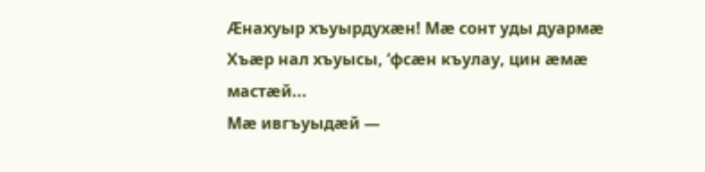Æнахуыр хъуырдухæн! Мæ сонт уды дуармæ
Хъæр нал хъуысы, ’фсæн къулау, цин æмæ мастæй...
Мæ ивгъуыдæй —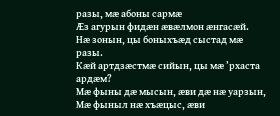разы, мæ абоны сармæ
Æз агурын фидæн æвæлмон æнгасæй.
Нæ зонын, цы боныхъæд сыстад мæ разы.
Кæй артдзæстмæ сийын, цы мæ ’рхаста ардæм?
Мæ фыны дæ мысын, æви дæ нæ уарзын,
Мæ фыныл нæ хъæцыс, æви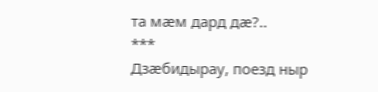та мæм дард дæ?..
***
Дзæбидырау, поезд ныр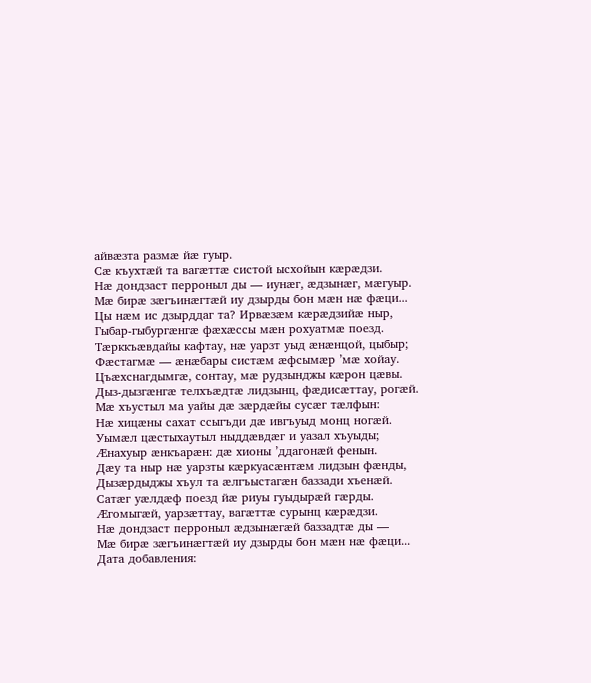айвæзта размæ йæ гуыр.
Сæ къухтæй та вагæттæ систой ысхойын кæрæдзи.
Нæ дондзаст перроныл ды — иунæг, æдзынæг, мæгуыр.
Мæ бирæ зæгъинæгтæй иу дзырды бон мæн нæ фæци...
Цы нæм ис дзырддаг та? Ирвæзæм кæрæдзийæ ныр,
Гыбар-гыбургæнгæ фæхæссы мæн рохуатмæ поезд.
Тæрккъæвдайы кафтау, нæ уарзт уыд æнæнцой, цыбыр;
Фæстагмæ — æнæбары систæм æфсымæр ’мæ хойау.
Цъæхснагдымгæ, сонтау, мæ рудзынджы кæрон цæвы.
Дыз-дызгæнгæ телхъæдтæ лидзынц, фæдисæттау, рогæй.
Мæ хъустыл ма уайы дæ зæрдæйы сусæг тæлфын:
Нæ хицæны сахат ссыгъди дæ ивгъуыд монц ногæй.
Уымæл цæстыхаутыл ныддæвдæг и уазал хъуыды;
Æнахуыр æнкъарæн: дæ хионы ’ддагонæй фенын.
Дæу та ныр нæ уарзты кæркуасæнтæм лидзын фæнды,
Дызæрдыджы хъул та æлгъыстагæн баззади хъенæй.
Сатæг уæлдæф поезд йæ риуы гуыдырæй гæрды.
Æгомыгæй, уарзæттау, вагæттæ сурынц кæрæдзи.
Нæ дондзаст перроныл æдзынæгæй баззадтæ ды —
Мæ бирæ зæгъинæгтæй иу дзырды бон мæн нæ фæци...
Дата добавления: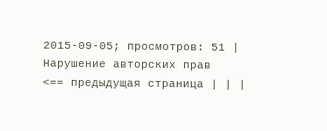2015-09-05; просмотров: 51 | Нарушение авторских прав
<== предыдущая страница | | |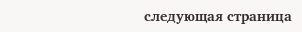следующая страница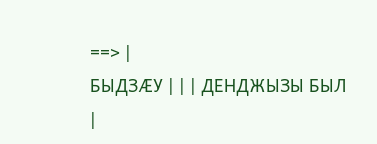==> |
БЫДЗÆУ | | | ДЕНДЖЫЗЫ БЫЛ |